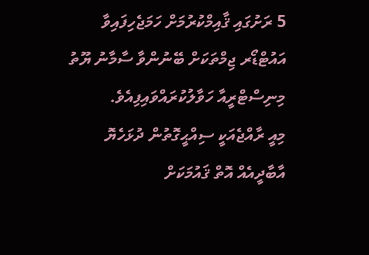5 ރަށުގައި ޤާއިމްކުރުމަށް ހަމަޖެހިފައިވާ އައުޓްޑޯރ ޖިމްތަކަށް ބޭނުންވާ ސާމާނު ޔޫތު މިނިސްޓްރީއާ ހަވާލުކުރައްވައިފިއެވެ.
މިއީ ރާއްޖެއަކީ ސިއްޙީގޮތުން ދުޅަހެޔޮ އާބާދީއެއް އޮތް ޤައުމަކަށް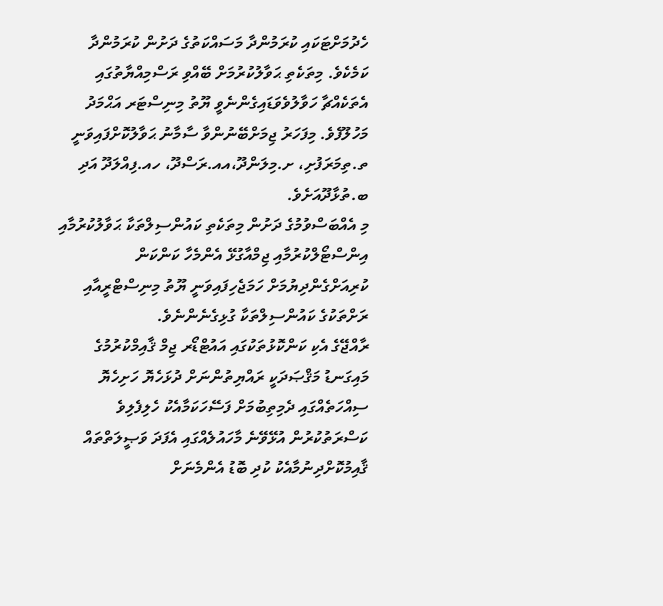ހެދުމަށްޓަކައި ކުރަމުންދާ މަސައްކަތުގެ ދަށުން ކުރަމުންދާ ކަމެކެވެ. މިތަކެތި ޙަވާލުކުރުމަށް ބޭއްވި ރަސްމިއްޔާތުގައި އެތަކެއްޗާ ހަވާލުވެވަޑައިގެންނެވީ ޔޫތު މިނިސްޓަރ އަޙްމަދު މަހުލޫފެވެ. މިފަހަރު ޖިމަށްބޭނުންވާ ސާމާނު ޙަވާލުކޮށްފައިވަނީ ތ.ތިމަރަފުށި، ށ.މިލަންދޫ،އއ.ރަސްދޫ، ހއ.ފިއްލަދޫ އަދި ބ.ތުޅާދޫއަށެވެ.
މި އެއްބަސްވުމުގެ ދަށުން މިތަކެތި ކައުންސިލްތަކާ ޙަވާލުކުރުމާއި އިންސްޓޯލްކުރުމާއި ޖިމްއާގުޅޭ އެންމެހާ ކަންކަން ކުރިއަށްގެންދިޔުމަށް ހަމަޖެހިފައިވަނީ ޔޫތު މިނިސްޓްރީއާއި ރަށްތަކުގެ ކައުންސިލްތަކާ ގުޅިގެނެންނެވެ.
ރާއްޖޭގެ އެކި ކަންކޮޅުތަކުގައި އައުޓްޑޯރ ޖިމް ޤާއިމްކުރުމުގެ މައިގަނޑު މަޤްޞަދަކީ ރައްޔިތުންނަށް ދުޅަހެޔޮ ހަށިހެޔޮ ސިއްހަތެއްގައި ދެމިތިބުމަށް ފަސޭހަކަމާއެކު ހެލިފެލިވެ ކަސްރަތުކުރުން އުޅޭވޭނެ މާހައުލެއްގައި އެފަދަ ވަޞީލަތްތައް ޤާއިމުކޮށްދިނުމާއެކު ކުދި ބޮޑު އެންމެނަށް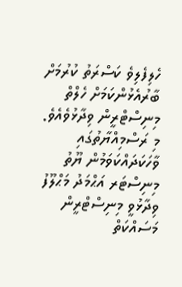ހެލިފެލިވެ ކަސްރަތު ކުރުމަށް ބާރުއެޅުންކަމަށް ހެލްތް މިނިސްޓްރީން ވިދާޅުވެއެވެ.
މި ރަސްމިއްޔާތުގައި ވާހަކަދައްކަވަމުން ޔޫތު މިނިސްޓަރ އަޙްމަދު މަޙްލޫފު ވިދާޅުވީ މިނިސްޓްރީން މަސައްކަތް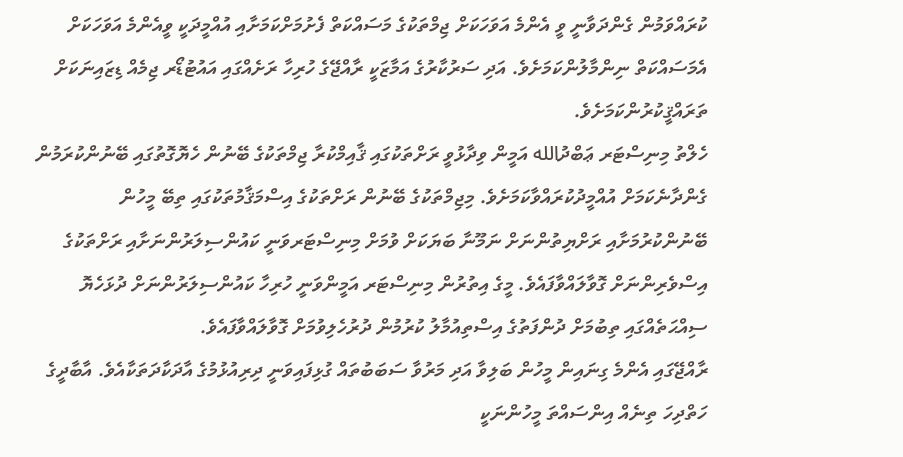ކުރައްވަމުން ގެންދަވާނީ ވީ އެންމެ އަވަހަކަށް ޖިމްތަކުގެ މަސައްކަތް ފެށުމަށްކަމަށާއި އުއްމީދަކީ ވީއެންމެ އަވަހަކަށް އެމަސައްކަތް ނިންމާލުންކަމަށެވެ. އަދި ސަރުކާރުގެ އަމާޒަކީ ރާއްޖޭގެ ހުރިހާ ރަށެއްގައި އައުޓުޑޯރ ޖިމެއް ޑިޒައިނަކަށް ތަރައްޤީކުރުންކަމަށެވެ.
ހެލްތު މިނިސްޓަރ ޢަބްދުالله އަމީން ވިދާޅުވީ ރަށްތަކުގައި ޤާއިމްކުރާ ޖިމްތަކުގެ ބޭނުން ހެޔޮގޮތުގައި ބޭނުންކުރަމުން ގެންދާނެކަމަށް އުއްމީދުކުރައްވާކަމަށެވެ. މިޖިމްތަކުގެ ބޭނުން ރަށްތަކުގެ އިސްމަޤާމުތަކުގައި ތިބޭ މީހުން ބޭނުންކުރުމަށާއި ރަށްޔިތުންނަށް ނަމޫނާ ބަޔަކަށް ވުމަށް މިނިސްޓަރވަނީ ކައުންސިލަރުންނަށާއި ރަށްތަކުގެ އިސްވެރިންނަށް ގޮވާލައްވާފައެވެ. މީގެ އިތުރުން މިނިސްޓަރ އަމީންވަނީ ހުރިހާ ކައުންސިލަރުންނަށް ދުޅަހެޔޮ ސިއްޙަތެއްގައި ތިބުމަށް ދުންފަތުގެ އިސްތިއުމާލު ކުރުމުން ދުރުހެލިވުމަށް ގޮވާލައްވާފައެވެ.
ރާއްޖޭގައި އެންމެ ގިނައިން މީހުން ބަލިވާ އަދި މަރުވާ ސަބަބުތައް ގުޅިފައިވަނީ ދިރިއުޅުމުގެ އާދަކާދަތަކާއެވެ. އާބާދީގެ ހަތްދިހަ ތިނެއް އިންސައްތަ މީހުންނަކީ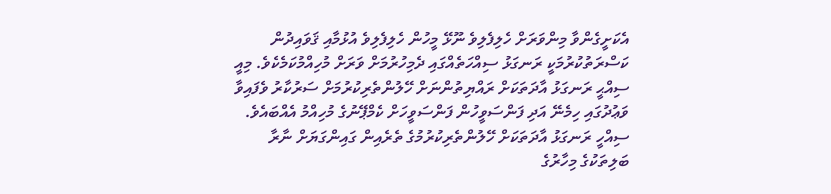އެކަށީގެންވާ މިންވަރަށް ހެލިފެލިވެ ނޫޅޭ މީހުން ހެލިފެލިވެ އުޅުމާއި ޤަވައިދުން ކަސްރަތުކުރުމަކީ ރަނގަޅު ސިއްހަތެއްގައި ދެމިހުރުމަށް ވަރަށް މުހިއްމުކަމެކެވެ. މިއީ ސިއްޙީ ރަނގަޅު އާދަތަކަށް ރައްޔިތުންނަށް ހޭލުންތެރިކުރުމަށް ސަރުކާރު ވެފައިވާ ވަޢުދުގައި ހިމެނޭ އަދި ފަންސަވީހުން ފަންސަވީހަށް ކެމްޕޭނުގެ މުހިއްމު އެއްބައެވެ.
ސިއްހީ ރަނގަޅު އާދަތަކަށް ހޭލުންތެރިކުރުމުގެ ތެރެއިން ގައިންގަޔަށް ނާރާ ބަލިތަކުގެ މިހާރުގެ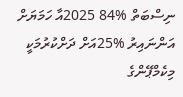ނިސްބަތް %84 2025އާ ހަމަޔަށް އަންނައިރު %25އަށް ދަށްކުރުމަކީ މިކެމްޕޭންގެ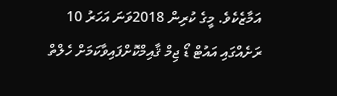އަމާޒެކެވެ. މީގެ ކުރިން 2018ވަނަ އަހަރު 10 ރަށެއްގައި އައުޓް ޑޯ ޖިމް ޤާއިމްކޮށްފައިވާކަމަށް ހެލްތް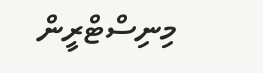މިނިސްޓްރީން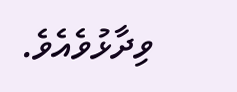ވިދާޅުވެއެވެ.